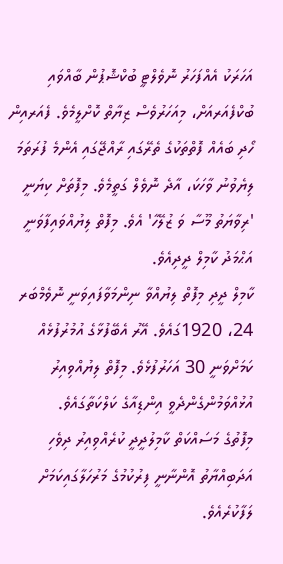އަހަރަކު އެއްފަހަރު ނޮވެލްޓީ ބުކްޝޮޕުން ބާއްވައި ބުކްފެއަރއަށް، މިއަހަރުވެސް ޒިޔާތް ކޮށްލީމެވެ. ފެއަރއިން ހޯދި ބައެއް ފޮތްތަކުގެ ތެރޭގައި ރާއްޖޭގައި އެންމެ ފުރަތަމަ ލިޔެވުނު ވާހަކަ، އާދެ ނޮވެލް ގަތީމެވެ. މިފޮތަށް ކިޔަނީ 'ރިވާޔަތު މޫސާ ވަ ޒުލޭހާ' އެވެ. މިފޮތް ލިޔުއްވައިފާވަނީ އަޙްމަދު ކާމިލް ދީދިއެވެ.
ކާމިލް ދީދި މިފޮތް ލިޔުއްވާ ނިންމަވާފައިވަނީ ނޮވެމްބަރ 24، 1920ގައެވެ. އޭރު އެބޭފުޅާގެ އުމުރުފުޅެއް ކަމަށްވަނީ 30 އަހަރުފުޅެވެ. މިފޮތް ލިޔުއްވިއިރު އުޅުއްވަމުންގެންދެވީ އިންޑިއާގެ ކަލްކަތާގައެވެ.
މިފޮތުގެ މަސައްކަތް ކާމިލުދީދީ ކުރެއްވިއިރު ދިވެހި އަދަބިއްޔާތު އޮންނާނީ ފިރުކުމުގެ މަރުހަލާގައިކަމަށް ލަފާކުރެއެވެ.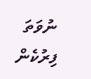ނުވަތަ ފިރުކެން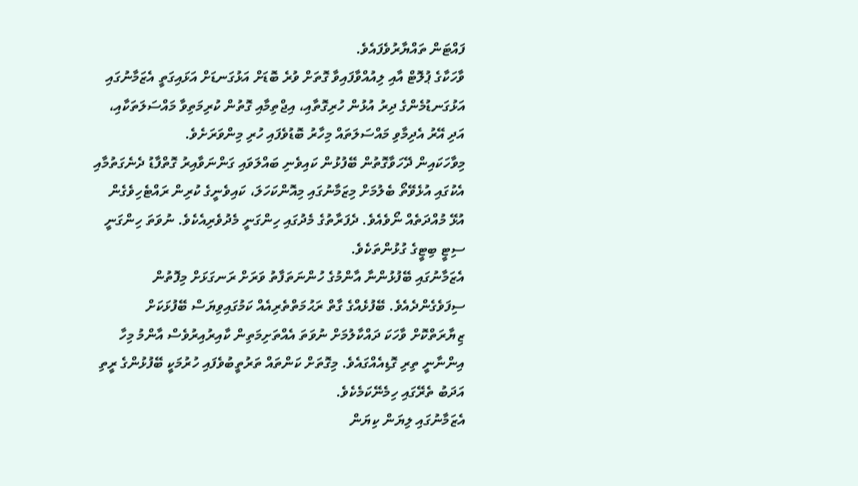ފައްޓަން ތައްޔާރުވެފައެވެ.
ވާހަކާގެ ޕުލޮޓް އާއި ލިއުއްވާފައިވާ ގޮތަށް ވުރެ ބޮޑަށް އަޅުގަނޑަށް އަޅައިގަތީ އެޒަމާނުގައި އަޅުގަނޑުމެންގެ ދިރު އުޅުން ހުރިގޮތާއި، އިޖްތިމާއި ގޮތުން ކުރިމަތިވާ މައްސަލަތަކާއި، އަދި އޭރު އެދިމާވި މައްސަލަތައް މިހާރު ބޮޑުވެފައި ހުރި މިންވަރަށެވެ.
މިވާހަކައިން ދޭހަވާގޮތުން ބޭފުޅުން ކައިވެނި ބައްލަވައި ގަންނަވާއިރު ގޮތްފާޑު ދެނެގަތުމާއި އެކުގައި އުޅެވޭތޯ ބެލުމަށް މިޒަމާނުގައި މިއޮންކަހަލަ، ކައިވެނީގެ ކުރިން ރައްޓެހިވެގެން އުޅޭ މުއްދަތެއް ނޯވެއެވެ. ދެފަރާތުގެ މެދުގައި ހިންގަނީ މެދުވެރިއެކެވެ. ނުވަތަ ހިންގަނީ ސިޓީ ބިޓީގެ ގުޅުންތަކެވެ.
އެޒަމާނުގައި ބޭފުޅުންނާ އާންމުގެ ހުންނަތަފާތު ވަރަށް ރަނގަޅަށް މިފޮތުން ސިފަވެގެންދެއެވެ. ބޭފުޅެއްގެ ގާތް ރަޙުމަތްތެރިއެއް ކަމުގައިވިޔަސް ބޭފުޅަކަށް ޒިޔާރަތްކޮށް ވާހަކަ ދައްކާލުމަށް ނުވަތަ އެއްތަށިމަތިން ކާއިރުއިރުވެސް އާންމު މިހާ އިންނާނީ ތިރި ގޮޑިއެއްގައެވެ. މިގޮތަށް ކަންތައް ތަރުތީބުވެފައި ހުރުމަކީ ބޭފުޅުންގެ ރީތި އަދަބު ތެރޭގައި ހިމެނޭކަމެކެވެ.
އެޒަމާނުގައި ލިޔަން ކިޔަން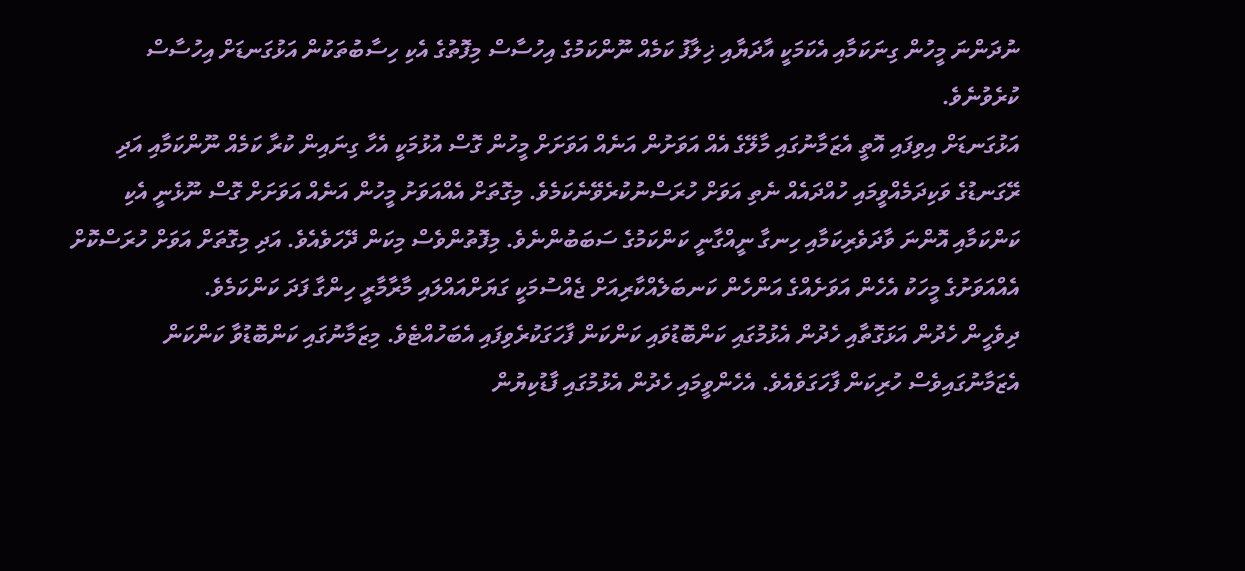ނުދަންނަ މީހުން ގިނަކަމާއި އެކަމަކީ އާދަޔާއި ޚިލާފު ކަމެއް ނޫންކަމުގެ އިހުސާސް މިފޮތުގެ އެކި ހިސާބުތަކުން އަޅުގަނޑަށް އިހުސާސް ކުރެވުނެވެ.
އަޅުގަނޑަށް އިވިފައި އޮތީ އެޒަމާނުގައި މާލޭގެ އެއް އަވަށުން އަނެއް އަވަށަށް މީހުން ގޮސް އުޅުމަކީ އެހާ ގިނައިން ކުރާ ކަމެއް ނޫންކަމާއި އަދި ރޭގަނޑުގެ ވަކިދަމެއްވީމައި ހުއްދައެއް ނެތި އަވަށް ހުރަސްނުކުރެވޭނެކަމެވެ. މިގޮތަށް އެއްއަވަށު މީހުން އަނެއް އަވަށަށް ގޮސް ނޫޅެނީ އެކި ކަންކަމާއި އޮންނަ ވާދަވެރިކަމާއި ހިނގާ ނީއްގާނީ ކަންކަމުގެ ސަބަބުންނެވެ. މިފޮތުންވެސް މިކަން ދޭހަވެއެވެ. އަދި މިގޮތަށް އަވަށް ހުރަސްކޮށް އެއްއަވަށުގެ މީހަކު އެހެން އަވަށެއްގެ އަންހެން ކަނބަލެއްކާރިއަށް ޖެއްސުމަކީ ގަޔަށްއައްލައި މާރާމާރީ ހިންގާ ފަދަ ކަންކަމެވެ.
ދިވެހީން ހެދުން އަޅަގޮތާއި ހެދުން އެޅުމުގައި ކަންބޮޑުވައި ކަންކަން ފާހަގަކުރެވިފައި އެބަހުއްޓެވެ. މިޒަމާނުގައި ކަންބޮޑުވާ ކަންކަން އެޒަމާނުގައިވެސް ހުރިކަން ފާހަގަވެއެވެ. އެހެންވީމައި ހެދުން އެޅުމުގައި ފާޑުކިޔުން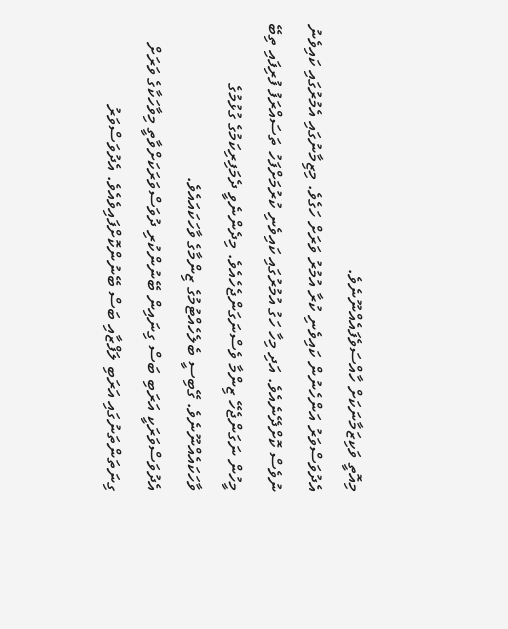މިއޮތީ ވަކިޒަމާނަކަށް ހާއްސަވެފައެއްނޫނެވެ.
އެދުވަސްވަރު އަންހެނުން ކައިވެނި ކުރާ އުމުރު ވަރަށް ހަގެވެ. މިޒިމާނުގައި އެމުރުގައި ކައިވެނު ނުވެސް ކޮށްދޭނެއެވެ. އަދި މިހާ ހަގު އުމުރުގައި ކައިވެނި ކުރުމަށްފަހު ތަސައްރަފު ފުރިފައި ތިބޭ މީހުން ނަގަންޖެހޭ ޒިންމާ ވެސްނަގަންޖެހެއެވެ. މިދެންނެވީ ދެމަފިރިކަމުގެ ގުޅުމުގެ ވާހަކައެއްނޫނެވެ. ގޭބިސީ ބެލެހެއްޓުމުގެ ޒިންމާގެ ވާހަކައައެވެ.
އެދުވަސްވަރަކީ އަރަބި ބަސް ގިނައިން ބޭނުންކުރި ދުވަސްވަރަކަށްވާތީ މިވާހަކާގެ ވަރަށް ގިނަތަންތަނުގައި އަރަބި ލަފްޒާއި ބަސް ބޭނުންކޮށްފައިވެއެވެ. އެދުވަސްވަރު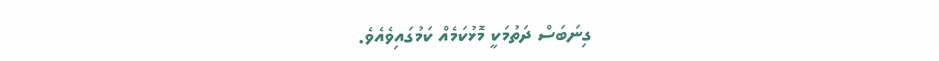ގިނަބަސް ދަތުމަކީ މޮޅުކަމެއް ކަމުގައިވެއެވެ.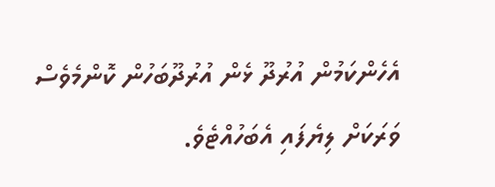އެހެންކަމުން އުރުދޫ ޅެން އުރުދޫބަހުން ކޮންމެވެސް ވަރަކަށް ލިޔެފައި އެބަހުއްޓެވެ.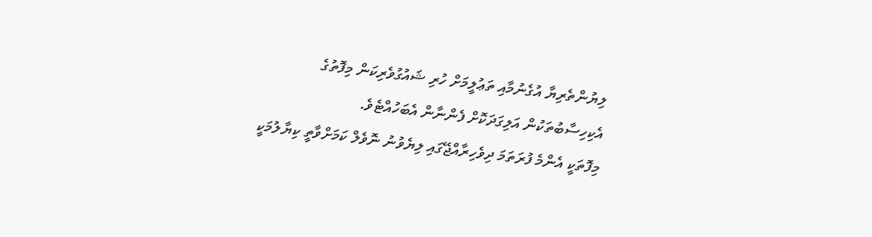ލިޔުންތެރިޔާ އުގެނުމާއި ތަޢުލީމަށް ހުރި ޝައުގުވެރިކަން މިފޮތުގެ އެކިހިސާބުތަކުން އަލިގަދަކޮށް ފެންނާން އެބަހުއްޓެވެ.
މިފޮތަކީ އެންމެ ފުރަތަމަ ދިވެހިރާއްޖޭގައި ލިޔެވުނު ނޮވެލް ކަމަށްވާތީ ކިޔާލުމަކީ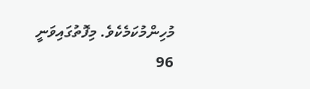މުހިންމުކަމެކެވެ. މިފޮތުގައިވަނީ 96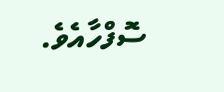ސޮފްހާއެވެ.